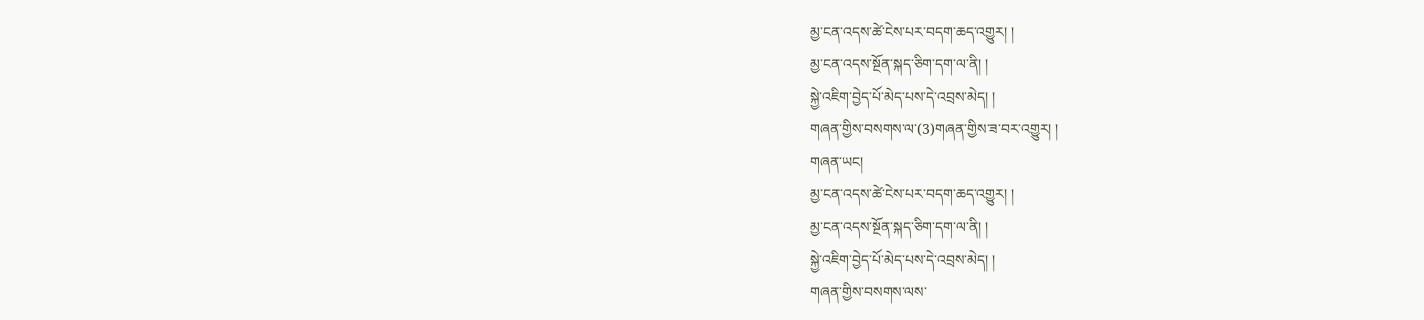མྱ་ངན་འདས་ཚེ་ངེས་པར་བདག་ཆད་འགྱུར། །
མྱ་ངན་འདས་སྔོན་སྐད་ཅིག་དག་ལ་ནི། །
སྐྱེ་འཇིག་བྱེད་པོ་མེད་པས་དེ་འབྲས་མེད། །
གཞན་གྱིས་བསགས་ལ་(3)གཞན་གྱིས་ཟ་བར་འགྱུར། །
གཞན་ཡང།
མྱ་ངན་འདས་ཚེ་ངེས་པར་བདག་ཆད་འགྱུར། །
མྱ་ངན་འདས་སྔོན་སྐད་ཅིག་དག་ལ་ནི། །
སྐྱེ་འཇིག་བྱེད་པོ་མེད་པས་དེ་འབྲས་མེད། །
གཞན་གྱིས་བསགས་ལས་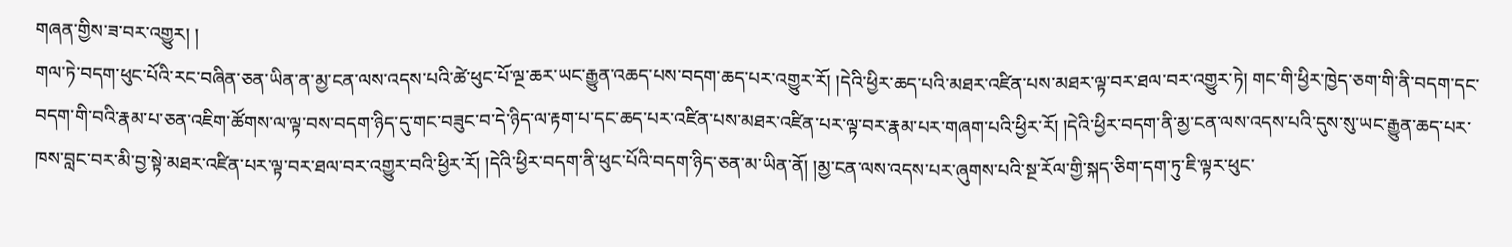གཞན་གྱིས་ཟ་བར་འགྱུར། །
གལ་ཏེ་བདག་ཕུང་པོའི་རང་བཞིན་ཅན་ཡིན་ན་མྱ་ངན་ལས་འདས་པའི་ཚེ་ཕུང་པོ་ལྔ་ཆར་ཡང་རྒྱུན་འཆད་པས་བདག་ཆད་པར་འགྱུར་རོ། །དེའི་ཕྱིར་ཆད་པའི་མཐར་འཛིན་པས་མཐར་ལྟ་བར་ཐལ་བར་འགྱུར་ཏེ། གང་གི་ཕྱིར་ཁྱེད་ཅག་གི་ནི་བདག་དང་བདག་གི་བའི་རྣམ་པ་ཅན་འཇིག་ཚོགས་ལ་ལྟ་བས་བདག་ཉིད་དུ་གང་བཟུང་བ་དེ་ཉིད་ལ་རྟག་པ་དང་ཆད་པར་འཛིན་པས་མཐར་འཛིན་པར་ལྟ་བར་རྣམ་པར་གཞག་པའི་ཕྱིར་རོ། །དེའི་ཕྱིར་བདག་ནི་མྱ་ངན་ལས་འདས་པའི་དུས་སུ་ཡང་རྒྱུན་ཆད་པར་ཁས་བླང་བར་མི་བྱ་སྟེ་མཐར་འཛིན་པར་ལྟ་བར་ཐལ་བར་འགྱུར་བའི་ཕྱིར་རོ། །དེའི་ཕྱིར་བདག་ནི་ཕུང་པོའི་བདག་ཉིད་ཅན་མ་ཡིན་ནོ། །མྱ་ངན་ལས་འདས་པར་ཞུགས་པའི་སྔ་རོལ་གྱི་སྐད་ཅིག་དག་ཏུ་ཇི་ལྟར་ཕུང་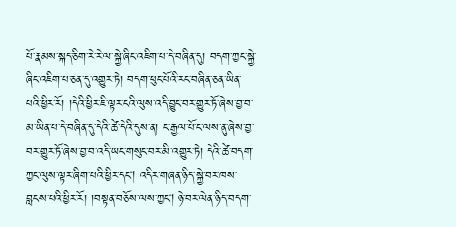པོ་རྣམས་སྐད་ཅིག་རེ་རེ་ལ་སྐྱེ་ཞིང་འཇིག་པ་དེ་བཞིན་དུ། བདག་ཀྱང་སྐྱེ་ཞིང་འཇིག་པ་ཅན་དུ་འགྱུར་ཏེ། བདག་ཕུང་པོའི་རང་བཞིན་ཅན་ཡིན་པའི་ཕྱིར་རོ། །དེའི་ཕྱིར་ཇི་ལྟར་ངའི་ལུས་འདི་བྱུང་བར་གྱུར་ཏོ་ཞེས་བྱ་བ་མ་ཡིན་པ་དེ་བཞིན་དུ་དེའི་ཚེ་དེའི་དུས་ན། ང་རྒྱལ་པོ་ང་ལས་ནུ་ཞེས་བྱ་བར་གྱུར་ཏོ་ཞེས་བྱ་བ་འདི་ཡང་གསུང་བར་མི་འགྱུར་ཏེ། དེའི་ཚེ་བདག་ཀྱང་ལུས་ལྟར་ཞིག་པའི་ཕྱིར་དང། འདིར་གཞན་ཉིད་སྐྱེ་བར་ཁས་བླངས་པའི་ཕྱིར་རོ། །བསྟན་བཅོས་ལས་ཀྱང། ཉེ་བར་ལེན་ཉིད་བདག་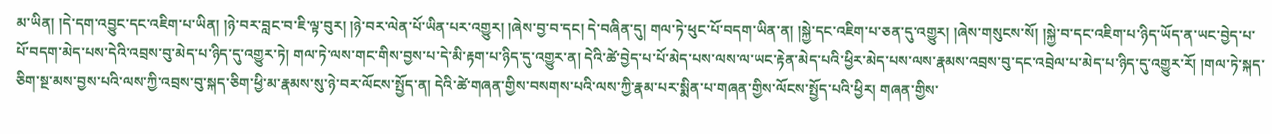མ་ཡིན། །དེ་དག་འབྱུང་དང་འཇིག་པ་ཡིན། །ཉེ་བར་བླང་བ་ཇི་ལྟ་བུར། །ཉེ་བར་ལེན་པོ་ཡིན་པར་འགྱུར། །ཞེས་བྱ་བ་དང། དེ་བཞིན་དུ། གལ་ཏེ་ཕུང་པོ་བདག་ཡིན་ན། །སྐྱེ་དང་འཇིག་པ་ཅན་དུ་འགྱུར། །ཞེས་གསུངས་སོ། །སྐྱེ་བ་དང་འཇིག་པ་ཉིད་ཡོད་ན་ཡང་བྱེད་པ་པོ་བདག་མེད་པས་དེའི་འབྲས་བུ་མེད་པ་ཉིད་དུ་འགྱུར་ཏེ། གལ་ཏེ་ལས་གང་གིས་བྱས་པ་དེ་མི་རྟག་པ་ཉིད་དུ་འགྱུར་ན། དེའི་ཚེ་བྱེད་པ་པོ་མེད་པས་ལས་ལ་ཡང་རྟེན་མེད་པའི་ཕྱིར་མེད་པས་ལས་རྣམས་འབྲས་བུ་དང་འབྲེལ་པ་མེད་པ་ཉིད་དུ་འགྱུར་རོ། །གལ་ཏེ་སྐད་ཅིག་སྔ་མས་བྱས་པའི་ལས་ཀྱི་འབྲས་བུ་སྐད་ཅིག་ཕྱི་མ་རྣམས་སུ་ཉེ་བར་ལོངས་སྤྱོད་ན། དེའི་ཚེ་གཞན་གྱིས་བསགས་པའི་ལས་ཀྱི་རྣམ་པར་སྨིན་པ་གཞན་གྱིས་ལོངས་སྤྱོད་པའི་ཕྱིར། གཞན་གྱིས་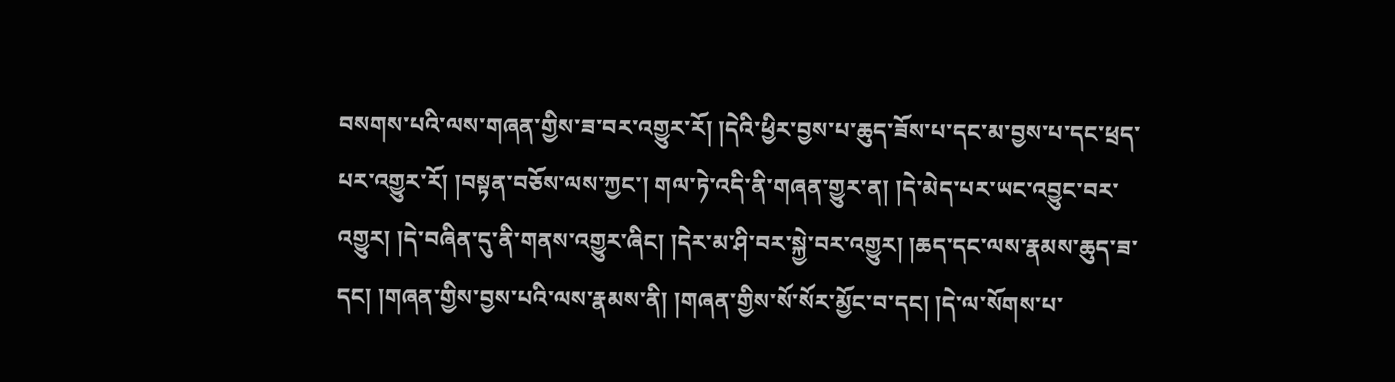བསགས་པའི་ལས་གཞན་གྱིས་ཟ་བར་འགྱུར་རོ། །དེའི་ཕྱིར་བྱས་པ་ཆུད་ཟོས་པ་དང་མ་བྱས་པ་དང་ཕྲད་པར་འགྱུར་རོ། །བསྟན་བཅོས་ལས་ཀྱང་། གལ་ཏེ་འདི་ནི་གཞན་གྱུར་ན། །དེ་མེད་པར་ཡང་འབྱུང་བར་འགྱུར། །དེ་བཞིན་དུ་ནི་གནས་འགྱུར་ཞིང། །དེར་མ་ཤི་བར་སྐྱེ་བར་འགྱུར། །ཆད་དང་ལས་རྣམས་ཆུད་ཟ་དང། །གཞན་གྱིས་བྱས་པའི་ལས་རྣམས་ནི། །གཞན་གྱིས་སོ་སོར་མྱོང་བ་དང། །དེ་ལ་སོགས་པ་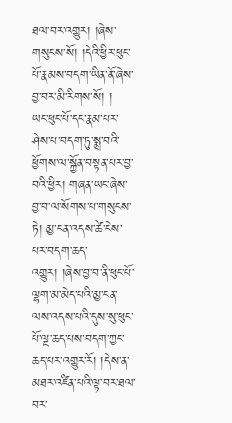ཐལ་བར་འགྱུར། །ཞེས་གསུངས་སོ། །དེའི་ཕྱིར་ཕུང་པོ་རྣམས་བདག་ཡིན་ནོ་ཞེས་བྱ་བར་མི་རིགས་སོ། །
ཡང་ཕུང་པོ་དང་རྣམ་པར་ཤེས་པ་བདག་ཏུ་སྨྲ་བའི་ཕྱོགས་ལ་སྐྱོན་བསྟན་པར་བྱ་བའི་ཕྱིར། གཞན་ཡང་ཞེས་བྱ་བ་ལ་སོགས་པ་གསུངས་ཏེ། མྱ་ངན་འདས་ཚེ་ངེས་པར་བདག་ཆད་འགྱུར། །ཞེས་བྱ་བ་ནི་ཕུང་པོ་ལྷག་མ་མེད་པའི་མྱ་ངན་ལས་འདས་པའི་དུས་སུ་ཕུང་པོ་ལྔ་ཆད་པས་བདག་ཀྱང་ཆད་པར་འགྱུར་རོ། །དེས་ན་མཐར་འཛིན་པའི་ལྟ་བར་ཐལ་བར་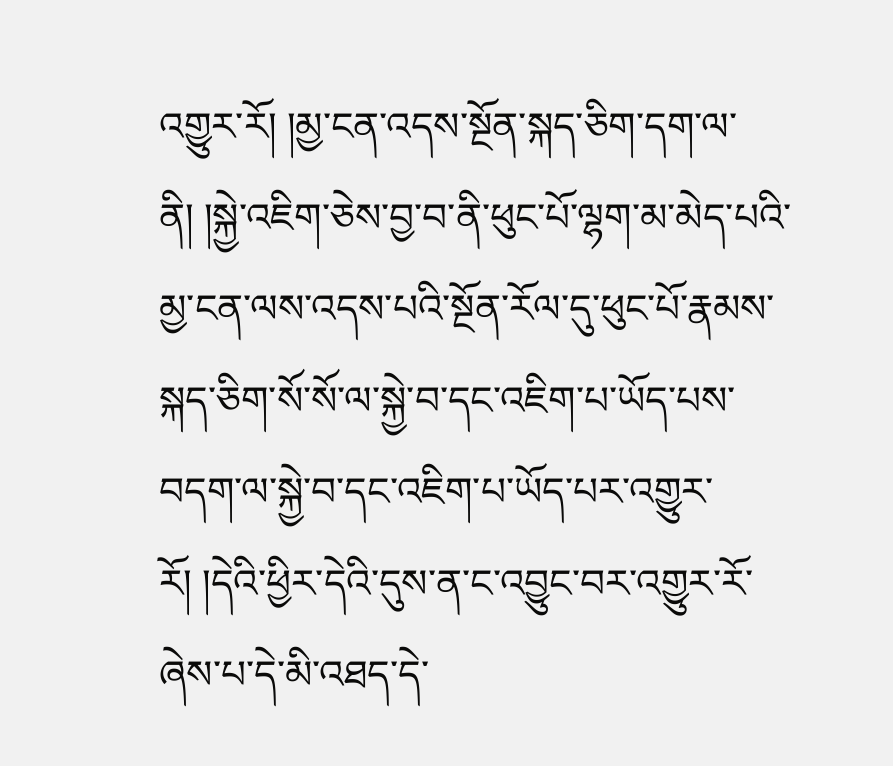འགྱུར་རོ། །མྱ་ངན་འདས་སྔོན་སྐད་ཅིག་དག་ལ་ནི། །སྐྱེ་འཇིག་ཅེས་བྱ་བ་ནི་ཕུང་པོ་ལྷག་མ་མེད་པའི་མྱ་ངན་ལས་འདས་པའི་སྔོན་རོལ་དུ་ཕུང་པོ་རྣམས་སྐད་ཅིག་སོ་སོ་ལ་སྐྱེ་བ་དང་འཇིག་པ་ཡོད་པས་བདག་ལ་སྐྱེ་བ་དང་འཇིག་པ་ཡོད་པར་འགྱུར་རོ། །དེའི་ཕྱིར་དེའི་དུས་ན་ང་འབྱུང་བར་འགྱུར་རོ་ཞེས་པ་དེ་མི་འཐད་དེ་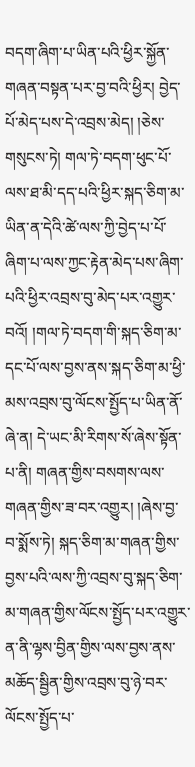བདག་ཞིག་པ་ཡིན་པའི་ཕྱིར་སྐྱོན་གཞན་བསྟན་པར་བྱ་བའི་ཕྱིར། བྱེད་པོ་མེད་པས་དེ་འབྲས་མེད། །ཅེས་གསུངས་ཏེ། གལ་ཏེ་བདག་ཕུང་པོ་ལས་ཐ་མི་དད་པའི་ཕྱིར་སྐད་ཅིག་མ་ཡིན་ན་དེའི་ཚེ་ལས་ཀྱི་བྱེད་པ་པོ་ཞིག་པ་ལས་ཀྱང་རྟེན་མེད་པས་ཞིག་པའི་ཕྱིར་འབྲས་བུ་མེད་པར་འགྱུར་བའོ། །གལ་ཏེ་བདག་གི་སྐད་ཅིག་མ་དང་པོ་ལས་བྱས་ནས་སྐད་ཅིག་མ་ཕྱི་མས་འབྲས་བུ་ལོངས་སྤྱོད་པ་ཡིན་ནོ་ཞེ་ན། དེ་ཡང་མི་རིགས་སོ་ཞེས་སྟོན་པ་ནི། གཞན་གྱིས་བསགས་ལས་གཞན་གྱིས་ཟ་བར་འགྱུར། །ཞེས་བྱ་བ་སྨོས་ཏེ། སྐད་ཅིག་མ་གཞན་གྱིས་བྱས་པའི་ལས་ཀྱི་འབྲས་བུ་སྐད་ཅིག་མ་གཞན་གྱིས་ལོངས་སྤྱོད་པར་འགྱུར་ན་ནི་ལྷས་བྱིན་གྱིས་ལས་བྱས་ནས་མཆོད་སྦྱིན་གྱིས་འབྲས་བུ་ཉེ་བར་ལོངས་སྤྱོད་པ་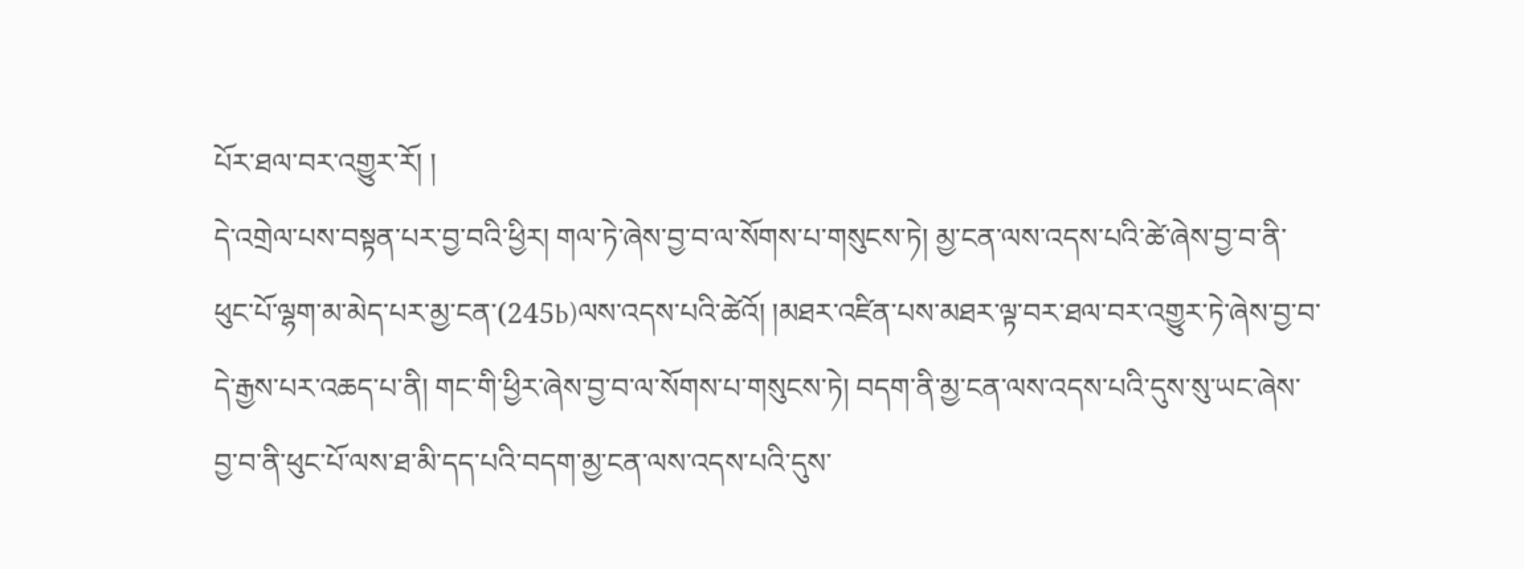པོར་ཐལ་བར་འགྱུར་རོ། །
དེ་འགྲེལ་པས་བསྟན་པར་བྱ་བའི་ཕྱིར། གལ་ཏེ་ཞེས་བྱ་བ་ལ་སོགས་པ་གསུངས་ཏེ། མྱ་ངན་ལས་འདས་པའི་ཚེ་ཞེས་བྱ་བ་ནི་ཕུང་པོ་ལྷག་མ་མེད་པར་མྱ་ངན་(245b)ལས་འདས་པའི་ཚེའོ། །མཐར་འཛིན་པས་མཐར་ལྟ་བར་ཐལ་བར་འགྱུར་ཏེ་ཞེས་བྱ་བ་དེ་རྒྱས་པར་འཆད་པ་ནི། གང་གི་ཕྱིར་ཞེས་བྱ་བ་ལ་སོགས་པ་གསུངས་ཏེ། བདག་ནི་མྱ་ངན་ལས་འདས་པའི་དུས་སུ་ཡང་ཞེས་བྱ་བ་ནི་ཕུང་པོ་ལས་ཐ་མི་དད་པའི་བདག་མྱ་ངན་ལས་འདས་པའི་དུས་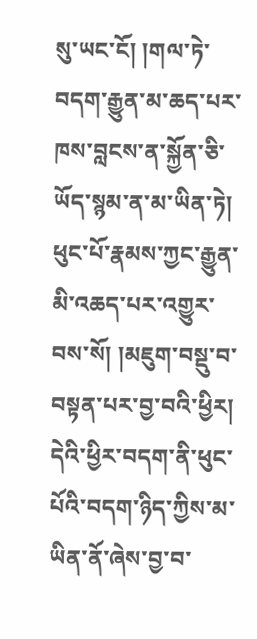སུ་ཡང་ངོ། །གལ་ཏེ་བདག་རྒྱུན་མ་ཆད་པར་ཁས་བླངས་ན་སྐྱོན་ཅི་ཡོད་སྙམ་ན་མ་ཡིན་ཏེ། ཕུང་པོ་རྣམས་ཀྱང་རྒྱུན་མི་འཆད་པར་འགྱུར་བས་སོ། །མཇུག་བསྡུ་བ་བསྟན་པར་བྱ་བའི་ཕྱིར། དེའི་ཕྱིར་བདག་ནི་ཕུང་པོའི་བདག་ཉིད་ཀྱིས་མ་ཡིན་ནོ་ཞེས་བྱ་བ་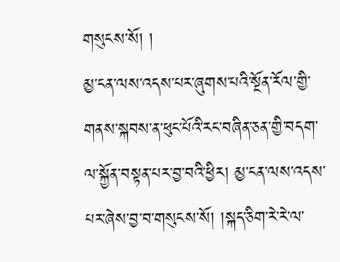གསུངས་སོ། །
མྱ་ངན་ལས་འདས་པར་ཞུགས་པའི་སྔོན་རོལ་གྱི་གནས་སྐབས་ན་ཕུང་པོའི་རང་བཞིན་ཅན་གྱི་བདག་ལ་སྐྱོན་བསྟན་པར་བྱ་བའི་ཕྱིར། མྱ་ངན་ལས་འདས་པར་ཞེས་བྱ་བ་གསུངས་སོ། །སྐད་ཅིག་རེ་རེ་ལ་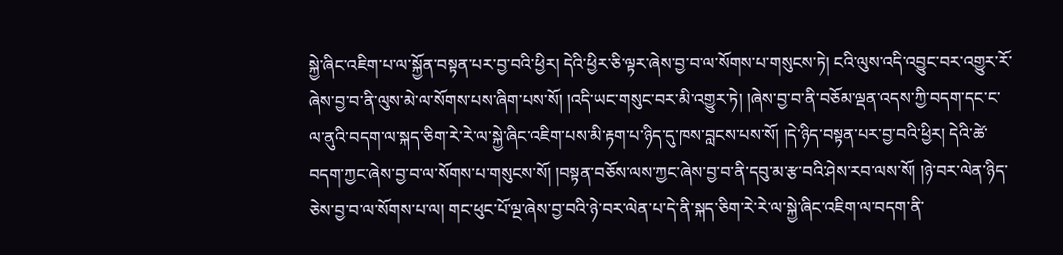སྐྱེ་ཞིང་འཇིག་པ་ལ་སྐྱོན་བསྟན་པར་བྱ་བའི་ཕྱིར། དེའི་ཕྱིར་ཅི་ལྟར་ཞེས་བྱ་བ་ལ་སོགས་པ་གསུངས་ཏེ། ངའི་ལུས་འདི་འབྱུང་བར་འགྱུར་རོ་ཞེས་བྱ་བ་ནི་ལུས་མེ་ལ་སོགས་པས་ཞིག་པས་སོ། །འདི་ཡང་གསུང་བར་མི་འགྱུར་ཏེ། །ཞེས་བྱ་བ་ནི་བཅོམ་ལྡན་འདས་ཀྱི་བདག་དང་ང་ལ་ནུའི་བདག་ལ་སྐད་ཅིག་རེ་རེ་ལ་སྐྱེ་ཞིང་འཇིག་པས་མི་རྟག་པ་ཉིད་དུ་ཁས་བླངས་པས་སོ། །དེ་ཉིད་བསྟན་པར་བྱ་བའི་ཕྱིར། དེའི་ཚེ་བདག་ཀྱང་ཞེས་བྱ་བ་ལ་སོགས་པ་གསུངས་སོ། །བསྟན་བཅོས་ལས་ཀྱང་ཞེས་བྱ་བ་ནི་དབུ་མ་རྩ་བའི་ཤེས་རབ་ལས་སོ། །ཉེ་བར་ལེན་ཉིད་ཅེས་བྱ་བ་ལ་སོགས་པ་ལ། གང་ཕུང་པོ་ལྔ་ཞེས་བྱ་བའི་ཉེ་བར་ལེན་པ་དེ་ནི་སྐད་ཅིག་རེ་རེ་ལ་སྐྱེ་ཞིང་འཇིག་ལ་བདག་ནི་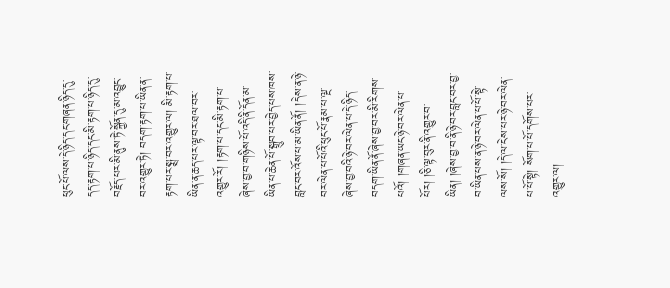ཕུང་པོ་ལས་དེ་ཉིད་དང་གཞན་ཉིད་དུ་དད་རྟག་པ་ཉིད་དང་མི་རྟག་པ་ཉིད་དུ་བརྗོད་པར་མི་ནུས་ཏེ་སྐྱོན་དུ་མ་འབྱུང་བར་འགྱུར་ཏེ། བདག་རྟག་པ་ཡིན་ན་རྟག་པར་སྨྲ་བར་འགྱུར་ལ། མི་རྟག་པ་ཡིན་ན་ཆད་པར་ལྟ་བར་ཐལ་བར་འགྱུར་རོ། །རྟག་པ་དང་མི་རྟག་པ་ཞེས་བྱ་བ་གཉིས་པོ་འདི་ནི་དོན་མ་ཡིན་པ་ཆེན་པོ་སྒྲུབ་པར་བྱེད་པས་ཁས་བླང་བར་འོས་པ་མ་ཡིན་ནོ། །དེས་ན་ཉེ་བར་ལེན་པ་པོའི་ཕུང་པོ་རྣམ་པ་ལྔ་ཞེས་བྱ་བའི་ཉེ་བར་ལེན་པ་དེ་ཉིད་བདག་ཡིན་ནོ་ཞེས་བྱ་བར་མི་རིགས་པའོ། །གཞན་ཡང་ཉེ་བར་ལེན་པ་པོར། །ཅི་ལྟ་བུར་ནི་འགྱུར་བ་ཡིན། །ཞེས་བྱ་བ་ནི་ཉེ་བར་བླང་བར་བྱ་བ་ཡིན་པས་ན་ཉེ་བར་ལེན་པ་པོ་སྟེ་ལས་སོ། །དེ་ལ་ངེས་པར་ཉེ་བར་ལེན་པ་པོ་སྟེ། སོག་པ་པོ་དགོས་པར་འགྱུར་ལ།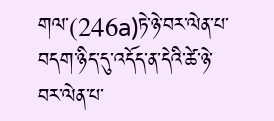གལ་(246a)ཏེ་ཉེ་བར་ལེན་པ་བདག་ཉིད་དུ་འདོད་ན་དེའི་ཚེ་ཉེ་བར་ལེན་པ་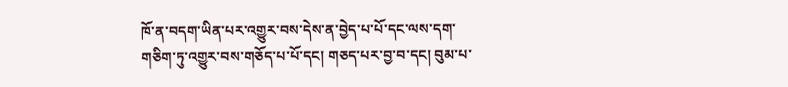ཁོ་ན་བདག་ཡིན་པར་འགྱུར་བས་དེས་ན་བྱེད་པ་པོ་དང་ལས་དག་གཅིག་ཏུ་འགྱུར་བས་གཅོད་པ་པོ་དང། གཅད་པར་བྱ་བ་དང། བུམ་པ་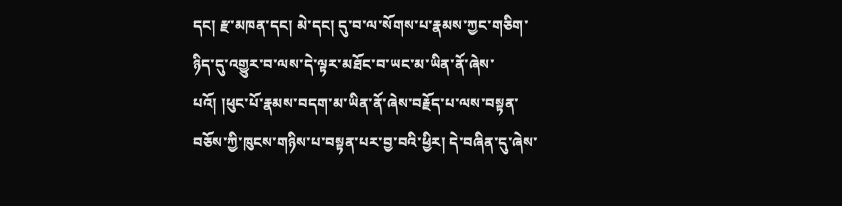དང། རྫ་མཁན་དང། མེ་དང། དུ་བ་ལ་སོགས་པ་རྣམས་ཀྱང་གཅིག་ཉིད་དུ་འགྱུར་བ་ལས་དེ་ལྟར་མཐོང་བ་ཡང་མ་ཡིན་ནོ་ཞེས་པའོ། །ཕུང་པོ་རྣམས་བདག་མ་ཡིན་ནོ་ཞེས་བརྗོད་པ་ལས་བསྟན་བཅོས་ཀྱི་ཁུངས་གཉིས་པ་བསྟན་པར་བྱ་བའི་ཕྱིར། དེ་བཞིན་དུ་ཞེས་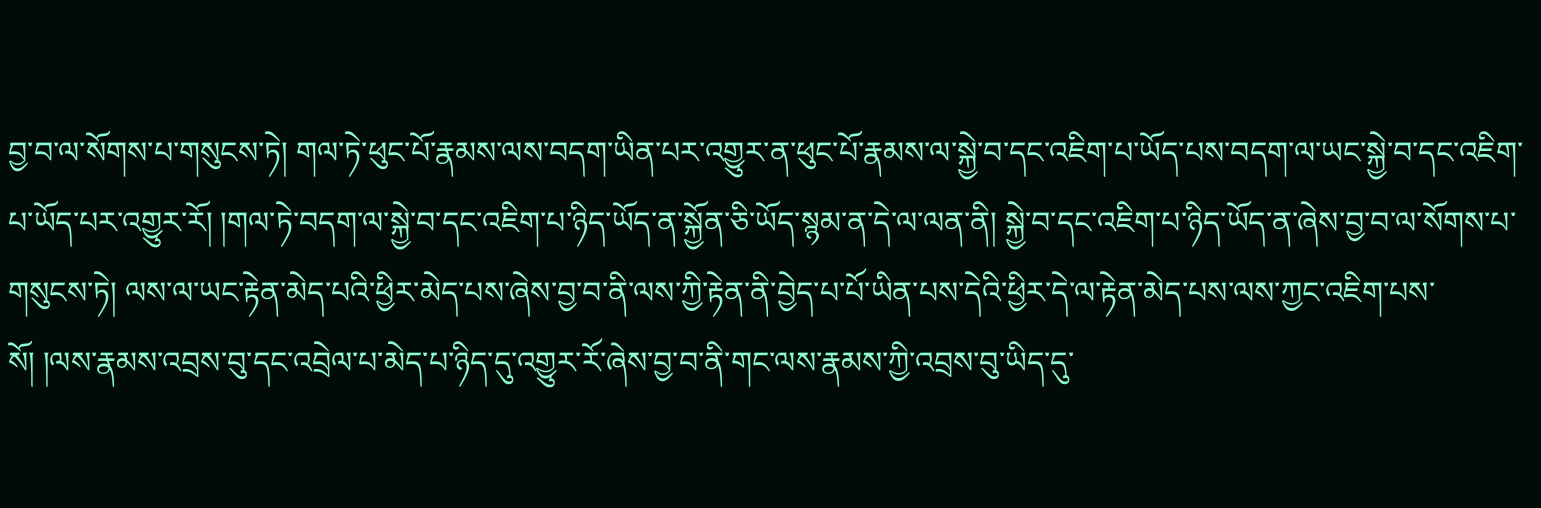བྱ་བ་ལ་སོགས་པ་གསུངས་ཏེ། གལ་ཏེ་ཕུང་པོ་རྣམས་ལས་བདག་ཡིན་པར་འགྱུར་ན་ཕུང་པོ་རྣམས་ལ་སྐྱེ་བ་དང་འཇིག་པ་ཡོད་པས་བདག་ལ་ཡང་སྐྱེ་བ་དང་འཇིག་པ་ཡོད་པར་འགྱུར་རོ། །གལ་ཏེ་བདག་ལ་སྐྱེ་བ་དང་འཇིག་པ་ཉིད་ཡོད་ན་སྐྱོན་ཅི་ཡོད་སྙམ་ན་དེ་ལ་ལན་ནི། སྐྱེ་བ་དང་འཇིག་པ་ཉིད་ཡོད་ན་ཞེས་བྱ་བ་ལ་སོགས་པ་གསུངས་ཏེ། ལས་ལ་ཡང་རྟེན་མེད་པའི་ཕྱིར་མེད་པས་ཞེས་བྱ་བ་ནི་ལས་ཀྱི་རྟེན་ནི་བྱེད་པ་པོ་ཡིན་པས་དེའི་ཕྱིར་དེ་ལ་རྟེན་མེད་པས་ལས་ཀྱང་འཇིག་པས་སོ། །ལས་རྣམས་འབྲས་བུ་དང་འབྲེལ་པ་མེད་པ་ཉིད་དུ་འགྱུར་རོ་ཞེས་བྱ་བ་ནི་གང་ལས་རྣམས་ཀྱི་འབྲས་བུ་ཡིད་དུ་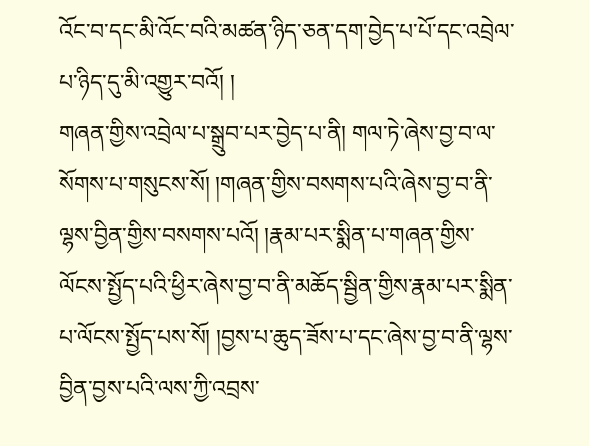འོང་བ་དང་མི་འོང་བའི་མཚན་ཉིད་ཅན་དག་བྱེད་པ་པོ་དང་འབྲེལ་པ་ཉིད་དུ་མི་འགྱུར་བའོ། །
གཞན་གྱིས་འབྲེལ་པ་སྒྲུབ་པར་བྱེད་པ་ནི། གལ་ཏེ་ཞེས་བྱ་བ་ལ་སོགས་པ་གསུངས་སོ། །གཞན་གྱིས་བསགས་པའི་ཞེས་བྱ་བ་ནི་ལྷས་བྱིན་གྱིས་བསགས་པའོ། །རྣམ་པར་སྨིན་པ་གཞན་གྱིས་ལོངས་སྤྱོད་པའི་ཕྱིར་ཞེས་བྱ་བ་ནི་མཆོད་སྦྱིན་གྱིས་རྣམ་པར་སྨིན་པ་ལོངས་སྤྱོད་པས་སོ། །བྱས་པ་ཆུད་ཟོས་པ་དང་ཞེས་བྱ་བ་ནི་ལྷས་བྱིན་བྱས་པའི་ལས་ཀྱི་འབྲས་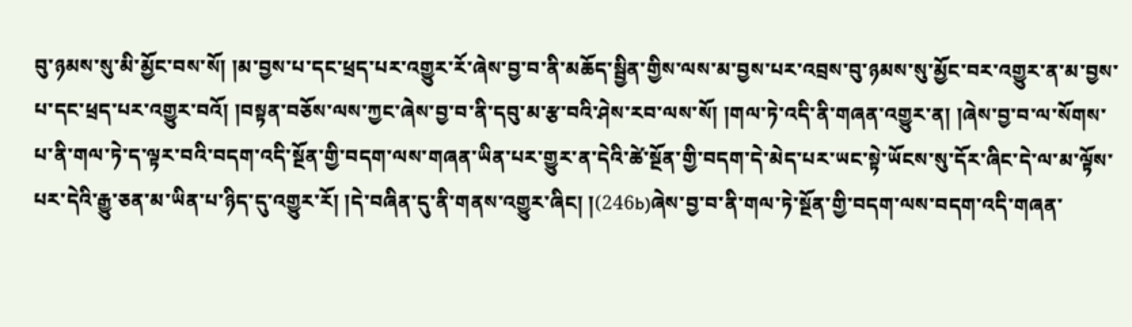བུ་ཉམས་སུ་མི་མྱོང་བས་སོ། །མ་བྱས་པ་དང་ཕྲད་པར་འགྱུར་རོ་ཞེས་བྱ་བ་ནི་མཆོད་སྦྱིན་གྱིས་ལས་མ་བྱས་པར་འབྲས་བུ་ཉམས་སུ་མྱོང་བར་འགྱུར་ན་མ་བྱས་པ་དང་ཕྲད་པར་འགྱུར་བའོ། །བསྟན་བཅོས་ལས་ཀྱང་ཞེས་བྱ་བ་ནི་དབུ་མ་རྩ་བའི་ཤེས་རབ་ལས་སོ། །གལ་ཏེ་འདི་ནི་གཞན་འགྱུར་ན། །ཞེས་བྱ་བ་ལ་སོགས་པ་ནི་གལ་ཏེ་ད་ལྟར་བའི་བདག་འདི་སྔོན་གྱི་བདག་ལས་གཞན་ཡིན་པར་གྱུར་ན་དེའི་ཚེ་སྔོན་གྱི་བདག་དེ་མེད་པར་ཡང་སྟེ་ཡོངས་སུ་དོར་ཞིང་དེ་ལ་མ་ལྟོས་པར་དེའི་རྒྱུ་ཅན་མ་ཡིན་པ་ཉིད་དུ་འགྱུར་རོ། །དེ་བཞིན་དུ་ནི་གནས་འགྱུར་ཞིང། །(246b)ཞེས་བྱ་བ་ནི་གལ་ཏེ་སྔོན་གྱི་བདག་ལས་བདག་འདི་གཞན་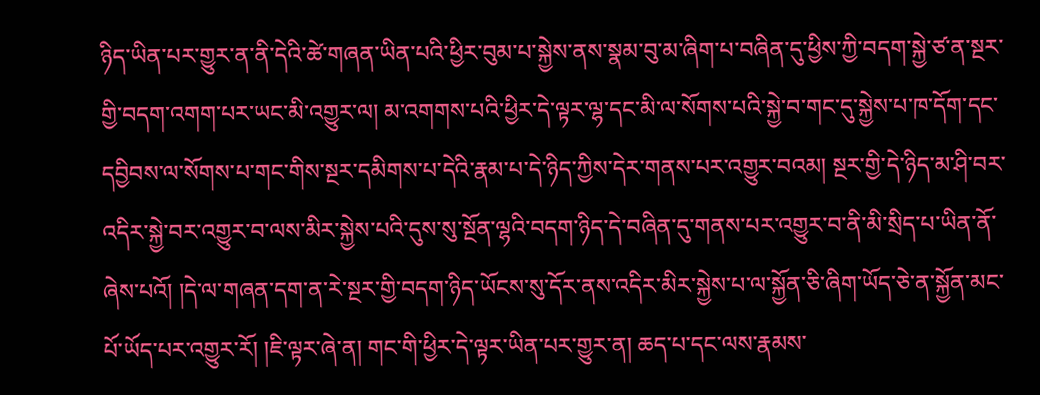ཉིད་ཡིན་པར་གྱུར་ན་ནི་དེའི་ཚེ་གཞན་ཡིན་པའི་ཕྱིར་བུམ་པ་སྐྱེས་ནས་སྣམ་བུ་མ་ཞིག་པ་བཞིན་དུ་ཕྱིས་ཀྱི་བདག་སྐྱེ་ཙ་ན་སྔར་གྱི་བདག་འགག་པར་ཡང་མི་འགྱུར་ལ། མ་འགགས་པའི་ཕྱིར་དེ་ལྟར་ལྷ་དང་མི་ལ་སོགས་པའི་སྐྱེ་བ་གང་དུ་སྐྱེས་པ་ཁ་དོག་དང་དབྱིབས་ལ་སོགས་པ་གང་གིས་སྔར་དམིགས་པ་དེའི་རྣམ་པ་དེ་ཉིད་ཀྱིས་དེར་གནས་པར་འགྱུར་བའམ། སྔར་གྱི་དེ་ཉིད་མ་ཤི་བར་འདིར་སྐྱེ་བར་འགྱུར་བ་ལས་མིར་སྐྱེས་པའི་དུས་སུ་སྔོན་ལྷའི་བདག་ཉིད་དེ་བཞིན་དུ་གནས་པར་འགྱུར་བ་ནི་མི་སྲིད་པ་ཡིན་ནོ་ཞེས་པའོ། །དེ་ལ་གཞན་དག་ན་རེ་སྔར་གྱི་བདག་ཉིད་ཡོངས་སུ་དོར་ནས་འདིར་མིར་སྐྱེས་པ་ལ་སྐྱོན་ཅི་ཞིག་ཡོད་ཅེ་ན་སྐྱོན་མང་པོ་ཡོད་པར་འགྱུར་རོ། །ཇི་ལྟར་ཞེ་ན། གང་གི་ཕྱིར་དེ་ལྟར་ཡིན་པར་གྱུར་ན། ཆད་པ་དང་ལས་རྣམས་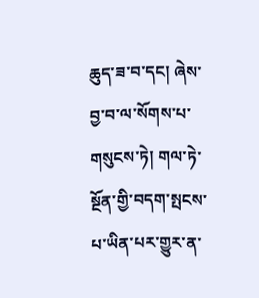ཆུད་ཟ་བ་དང། ཞེས་བྱ་བ་ལ་སོགས་པ་གསུངས་ཏེ། གལ་ཏེ་སྔོན་གྱི་བདག་སྤངས་པ་ཡིན་པར་གྱུར་ན་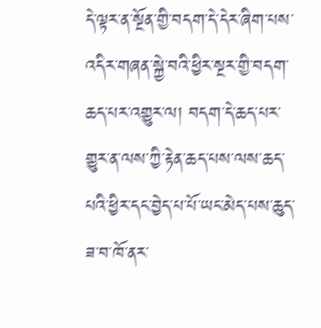དེ་ལྟར་ན་སྔོན་གྱི་བདག་དེ་དེར་ཞིག་པས་འདིར་གཞན་སྐྱེ་བའི་ཕྱིར་སྔར་གྱི་བདག་ཆད་པར་འགྱུར་ལ། བདག་དེ་ཆད་པར་གྱུར་ན་ལས་ཀྱི་རྟེན་ཆད་པས་ལས་ཆད་པའི་ཕྱིར་དང་བྱེད་པ་པོ་ཡང་མེད་པས་ཆུད་ཟ་བ་ཁོ་ནར་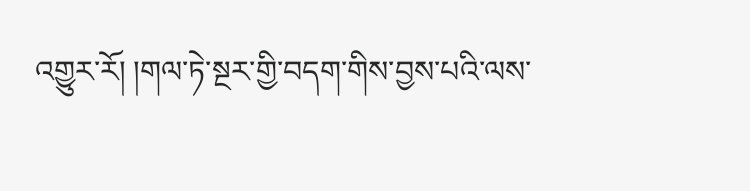འགྱུར་རོ། །གལ་ཏེ་སྔར་གྱི་བདག་གིས་བྱས་པའི་ལས་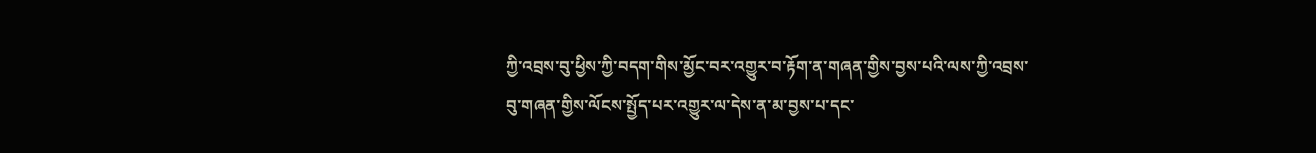ཀྱི་འབྲས་བུ་ཕྱིས་ཀྱི་བདག་གིས་མྱོང་བར་འགྱུར་བ་རྟོག་ན་གཞན་གྱིས་བྱས་པའི་ལས་ཀྱི་འབྲས་བུ་གཞན་གྱིས་ལོངས་སྤྱོད་པར་འགྱུར་ལ་དེས་ན་མ་བྱས་པ་དང་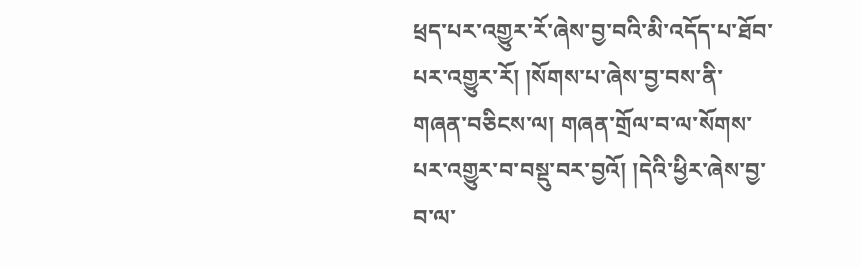ཕྲད་པར་འགྱུར་རོ་ཞེས་བྱ་བའི་མི་འདོད་པ་ཐོབ་པར་འགྱུར་རོ། །སོགས་པ་ཞེས་བྱ་བས་ནི་གཞན་བཅིངས་ལ། གཞན་གྲོལ་བ་ལ་སོགས་པར་འགྱུར་བ་བསྡུ་བར་བྱའོ། །དེའི་ཕྱིར་ཞེས་བྱ་བ་ལ་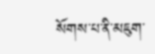སོགས་པ་ནི་མཇུག་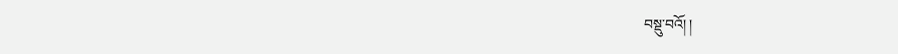བསྡུ་བའོ། །